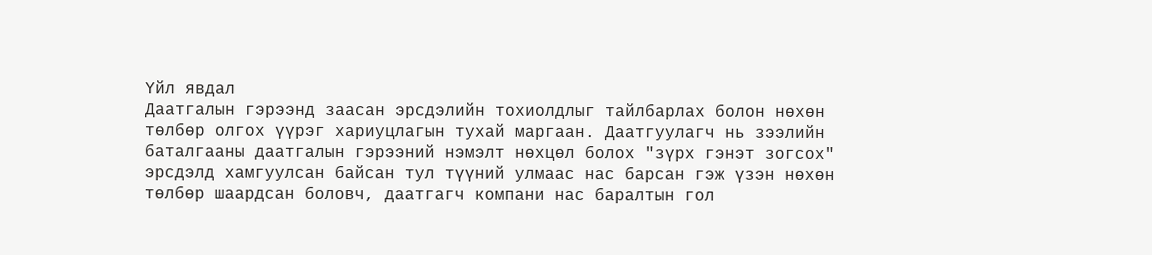Үйл явдал
Даатгалын гэрээнд заасан эрсдэлийн тохиолдлыг тайлбарлах болон нөхөн төлбөр олгох үүрэг хариуцлагын тухай маргаан. Даатгуулагч нь зээлийн баталгааны даатгалын гэрээний нэмэлт нөхцөл болох "зүрх гэнэт зогсох" эрсдэлд хамгуулсан байсан тул түүний улмаас нас барсан гэж үзэн нөхөн төлбөр шаардсан боловч, даатгагч компани нас баралтын гол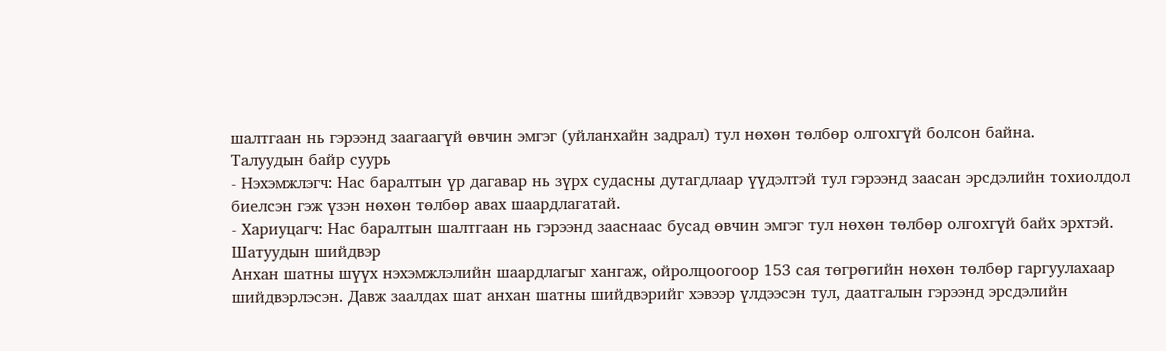шалтгаан нь гэрээнд заагаагүй өвчин эмгэг (уйланхайн задрал) тул нөхөн төлбөр олгохгүй болсон байна.
Талуудын байр суурь
- Нэхэмжлэгч: Нас баралтын үр дагавар нь зүрх судасны дутагдлаар үүдэлтэй тул гэрээнд заасан эрсдэлийн тохиолдол биелсэн гэж үзэн нөхөн төлбөр авах шаардлагатай.
- Хариуцагч: Нас баралтын шалтгаан нь гэрээнд зааснаас бусад өвчин эмгэг тул нөхөн төлбөр олгохгүй байх эрхтэй.
Шатуудын шийдвэр
Анхан шатны шүүх нэхэмжлэлийн шаардлагыг хангаж, ойролцоогоор 153 сая төгрөгийн нөхөн төлбөр гаргуулахаар шийдвэрлэсэн. Давж заалдах шат анхан шатны шийдвэрийг хэвээр үлдээсэн тул, даатгалын гэрээнд эрсдэлийн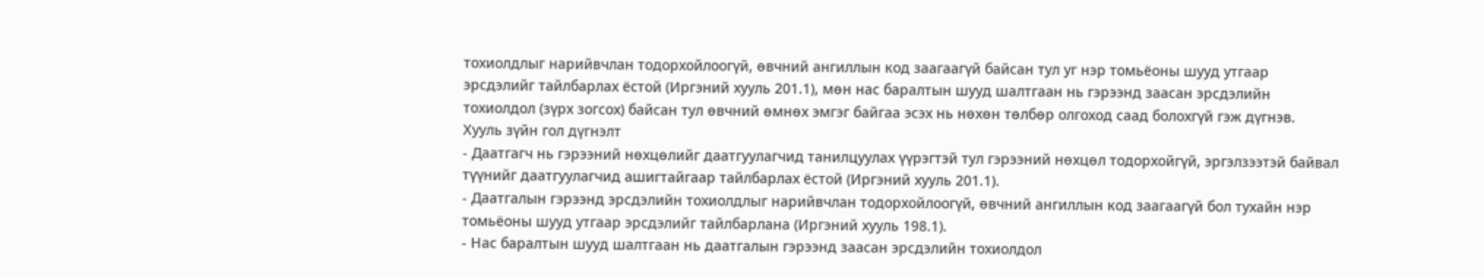тохиолдлыг нарийвчлан тодорхойлоогүй, өвчний ангиллын код заагаагүй байсан тул уг нэр томьёоны шууд утгаар эрсдэлийг тайлбарлах ёстой (Иргэний хууль 201.1), мөн нас баралтын шууд шалтгаан нь гэрээнд заасан эрсдэлийн тохиолдол (зүрх зогсох) байсан тул өвчний өмнөх эмгэг байгаа эсэх нь нөхөн төлбөр олгоход саад болохгүй гэж дүгнэв.
Хууль зүйн гол дүгнэлт
- Даатгагч нь гэрээний нөхцөлийг даатгуулагчид танилцуулах үүрэгтэй тул гэрээний нөхцөл тодорхойгүй, эргэлзээтэй байвал түүнийг даатгуулагчид ашигтайгаар тайлбарлах ёстой (Иргэний хууль 201.1).
- Даатгалын гэрээнд эрсдэлийн тохиолдлыг нарийвчлан тодорхойлоогүй, өвчний ангиллын код заагаагүй бол тухайн нэр томьёоны шууд утгаар эрсдэлийг тайлбарлана (Иргэний хууль 198.1).
- Нас баралтын шууд шалтгаан нь даатгалын гэрээнд заасан эрсдэлийн тохиолдол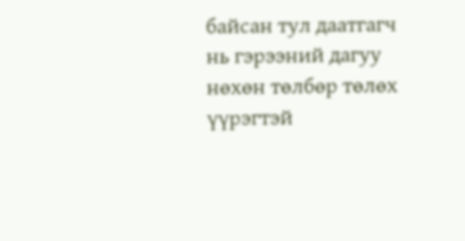байсан тул даатгагч нь гэрээний дагуу нөхөн төлбөр төлөх үүрэгтэй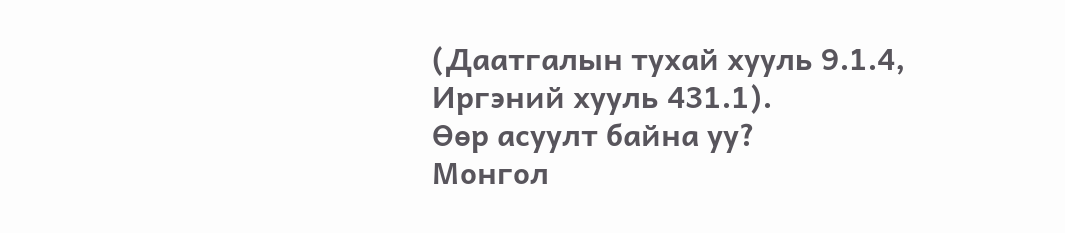(Даатгалын тухай хууль 9.1.4, Иргэний хууль 431.1).
Өөр асуулт байна уу?
Монгол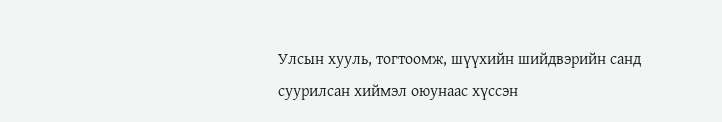Улсын хууль, тогтоомж, шүүхийн шийдвэрийн санд суурилсан хиймэл оюунаас хүссэн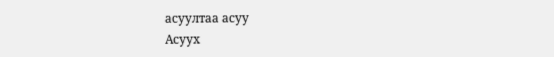асуултаа асуу
Асуух